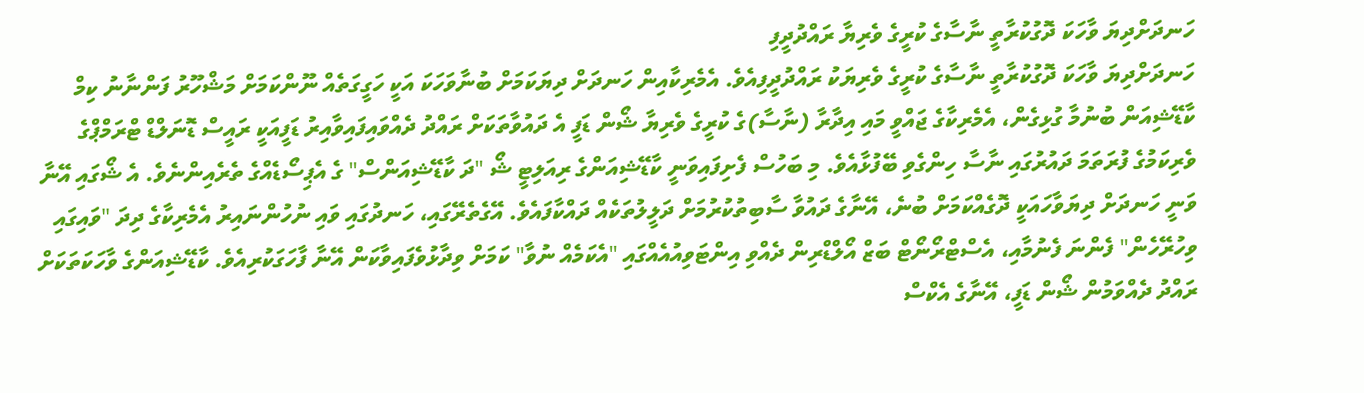ހަނދަށްދިޔަ ވާހަކަ ދޮގުކުރާތީ ނާސާގެ ކުރީގެ ވެރިޔާ ރައްދުދީފި
ހަނދަށްދިޔަ ވާހަކަ ދޮގުކުރާތީ ނާސާގެ ކުރީގެ ވެރިޔަކު ރައްދުދީފިއެވެ. އެމެރިކާއިން ހަނދަށް ދިޔަކަމަށް ބުނާވަހަކަ އަކީ ހަގީގަތެއް ނޫންކަމަށް މަޝްހޫރު ފަންނާނު ކިމް ކާޑޭޝިއަން ބުނުމާ ގުޅިގެން، އެމެރިކާގެ ޖައްވީ މައި އިދާރާ (ނާސާ)ގެ ކުރީގެ ވެރިޔާ ޝޯން ޑަފީ އެ ދައުވާތަކަށް ރައްދު ދެއްވައިފައިވާއިރު ޑަފީއަކީ ރައީސް ޑޮނަލްޑް ޓްރަމްޕްގެ ވެރިކަމުގެ ފުރަތަމަ ދައުރުގައި ނާސާ ހިންގެވި ބޭފުޅާއެވެ. މި ބަހުސް ފެށިފައިވަނީ ކާޑޭޝިއަންގެ ރިއަލިޓީ ޝޯ "ދަ ކާޑޭޝިއަންސް" ގެ އެޕިސޯޑެއްގެ ތެރެއިންނެވެ. އެ ޝޯގައި އޭނާ ވަނީ ހަނދަށް ދިޔަވާހައަކީ ދޮގެއްކަމަށް ބުނެ، އޭނާގެ ދައުވާ ސާބިތުކުރުމަށް ދަލީލުތަކެއް ދައްކާފައެވެ. އޭގެތެރޭގައި، ހަނދުގައި ވައި ނުހުންނައިރު އެމެރިކާގެ ދިދަ "ވައިގައި ވިހުރޭހެން" ފެންނަ ފެނުމާއި، އެސްޓްރޯނޯޓް ބަޒް އޯލްޑްރިން ދެއްވި އިންޓަވިއުއެއްގައި "އެކަމެއް ނުވާ" ކަމަށް ވިދާޅުވެފައިވާކަން އޭނާ ފާހަގަކުރިއެވެ. ކާޑޭޝިއަންގެ ވާހަކަތަކަށް ރައްދު ދެއްވަމުން ޝޯން ޑަފީ، އޭނާގެ އެކްސް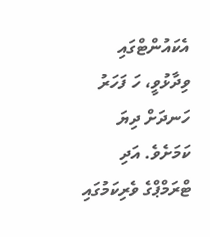އެކައުންޓްގައި ވިދާޅުވީ، ހަ ފަހަރު ހަނދަށް ދިޔަ ކަމަށެވެ. އަދި ޓްރަމްޕްގެ ވެރިކަމުގައި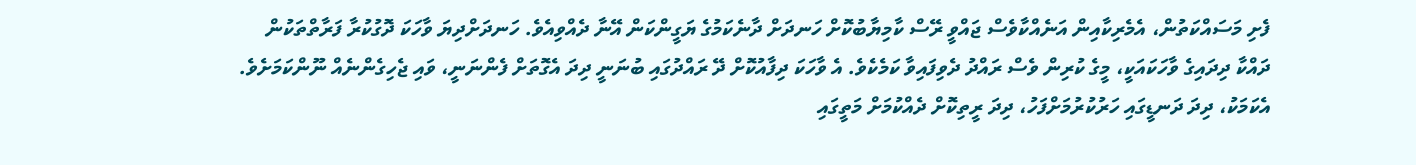ފެށި މަސައްކަތުން، އެމެރިކާއިން އަނެއްކާވެސް ޖައްވީ ރޭސް ކާމިޔާބުކޮށް ހަނދަށް ދާނެކަމުގެ ޔަގީންކަން އޭނާ ދެއްވިއެވެ. ހަނދަށްދިޔަ ވާހަކަ ދޮގުކުރާ ފަރާތްތަކުން ދައްކާ ދިދައިގެ ވާހަކައަކީ، މީގެ ކުރިން ވެސް ރައްދު ދެވިފައިވާ ކަމެކެވެ. އެ ވާހަކަ ދިފާއުކޮށް ދޭ ރައްދުގައި ބުނަނީ ދިދަ އެގޮތަށް ފެންނަނީ، ވައި ޖެހިގެންނެއް ނޫންކަމަށެވެ. އެކަމަކު، ދިދަ ދަނޑީގައި ހަރުކުރުމަށްފަހު، ދިދަ ރީތިކޮށް ދެއްކުމަށް މަތީގައި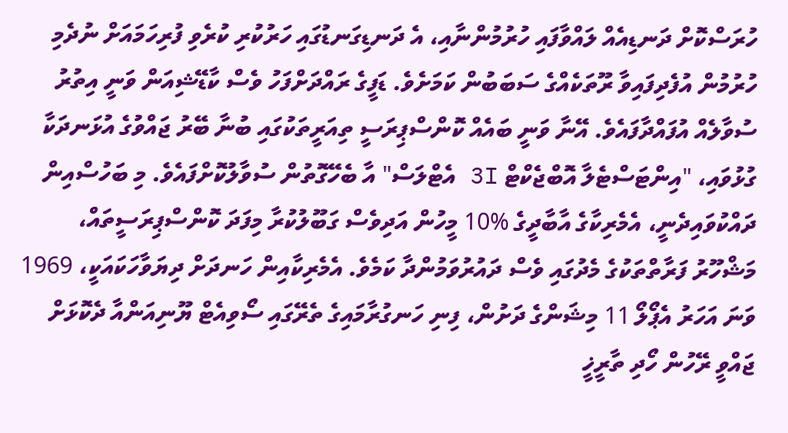ހުރަސްކޮށް ދަނޑިއެއް ލައްވާފައި ހުރުމުންނާއި، އެ ދަނޑިގަނޑުގައި ހަރުކުރި ކުރެވި ފުރިހަމައަށް ނުދެމި ހުރުމުން އުފެދިފައިވާ ރޫތަކެއްގެ ސަބަބުން ކަމަށެވެ. ޑަފީގެ ރައްދަށްފަހު ވެސް ކާޑޭޝިއަން ވަނީ އިތުރު ސުވާލެއް އުފައްދާފައެވެ. އޭނާ ވަނީ ބައެއް ކޮންސްޕިރަސީ ތިއަރީތަކުގައި ބުނާ ބޭރު ޖައްވުގެ އުޅަނދަކާ ގުޅުވައި، "އިންޓަސްޓެލާ އޮބްޖެކްޓް 3I އެޓްލަސް" އާ ބެހޭގޮތުން ސުވާލުކޮށްފައެވެ. މި ބަހުސްއިން ދައްކުވައިދެނީ، އެމެރިކާގެ އާބާދީގެ %10 މީހުން އަދިވެސް ގަބޫލުކުރާ މިފަދަ ކޮންސްޕިރަސީތައް، މަޝްހޫރު ފަރާތްތަކުގެ މެދުގައި ވެސް ދައުރުވަމުންދާ ކަމެވެ. އެމެރިކާއިން ހަނދަށް ދިޔަވާހަކައަކީ، 1969 ވަނަ އަހަރު އެޕޯލޯ 11 މިޝަންގެ ދަށުން، ފިނި ހަނގުރާމައިގެ ތެރޭގައި ސޯވިއެޓް ޔޫނިއަންއާ ދެކޮޅަށް ޖައްވީ ރޭހުން ހޯދި ތާރީޚީ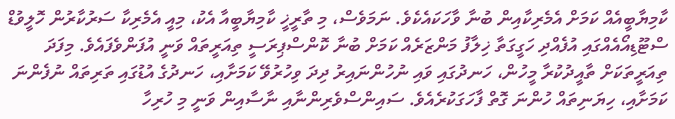ކާމިޔާބީއެއް ކަމަށް އެމެރިކާއިން ބުނާ ވާހަކައެކެވެ. ނަމަވެސް، މި ތާރީޚީ ކާމިޔާބީއާ އެކު، މިއީ އެމެރިކާ ސަރުކާރުން ހޮލީވުޑް ސްޓޫޑިއޯއެއްގައި އުފެއްދި ހަގީގަތާ ޚިލާފު މަންޒަރެއް ކަމަށް ބުނާ ކޮންސްޕިރަސީ ތިއަރީތައް ވަނީ އުފަންވެފައެވެ. މިފަދަ ތިއަރީތަކަށް ތާއީދުކުރާ މީހުން، ހަނދުގައި ވައި ނުހުންނައިރު ދިދަ ވިހުރުވޭ ކަމަށާއި، ހަނދުގެ އުޑުގައި ތަރިތައް ނުފެންނަ ކަމަށާއި، ހިޔަނިތައް ހުންނަ ގޮތް ފާހަގަކުރެއެވެ. ސައިންސްވެރިންނާއި ނާސާއިން ވަނީ މި ހުރިހާ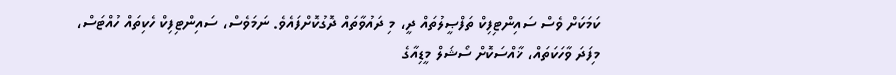ކަމަކަށް ވެސް ސައިންޓިފިކް ތަފްޞީލުތައް ދީ، މި ދައުވާތައް ދޮގުކޮށްފައެވެ. ނަމަވެސް، ސައިންޓިފިކް ހެކިތައް ހުއްޓަސް، މިފަދަ ވާހަކަތައް، ޚާއްސަކޮށް ސޯޝަލް މީޑިއާގެ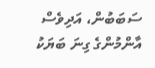ސަބަބުން، އަދިވެސް އާންމުންގެ ގިނަ ބަޔަކު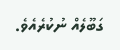ގަބޫލެއް ނުކުރެއެވެ.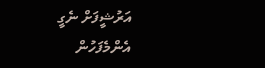އަރުޝީފަށް ނެގީ
އެންމެފަހުން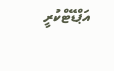އަޕްޑޭޓްކުރީ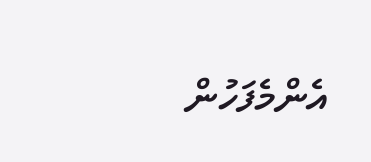އެންމެފަހުން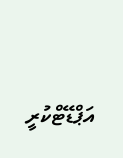އަޕްޑޭޓްކުރީ